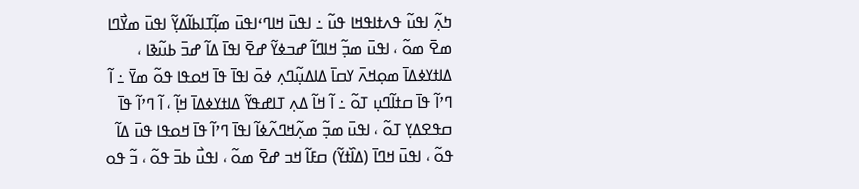ߤߍ߲߬ ߊߟߎ߬ ߟߍߙߊߟߞߊ ߟߎ߬ ߸ ߊߟߎ߫ ߞߊߣߵߊߟߎ߫ ߘߊ߲߬ߠߊߕߊ߬ߡߌ߲߬ ߊߟߎ߫ ߘߌ߯ߣߊ ߘߐ߫ ߘߋ߬ ، ߊߟߎ߫ ߘߏ߲߬ ߞߊߣߊ߬ ߝߏߦߌ߬ ߝߐ߫ ߊߟߊ߫ ߡߊ߬ ߝߏ߫ ߕߎ߬ߢߊ ، ߡߊߙߌߦߡߊ߫ ߘߋ߲ߞߍ߫ ߌߛߊ߫ ߡߊߡߎ߲߬ߣߍ߲ ߦߋ߫ ߊߟߊ߫ ߟߊ߫ ߞߋߟߊ ߟߋ߬ ߘߌ߫ ߸ ߊ߬ ߣߴߊ߬ ߟߊ߫ ߛߙߊ߬ߣߎ߲ ߠߋ߬ ߸ ߊ߬ ߞߊ߬ ߡߍ߲ ߠߊߝߟߌ߬ ߡߊߙߌߦߡߊ߫ ߞߊ߲߬ ، ߊ߬ ߣߴߊ߬ ߟߊ߫ ߛߟߐߡߌ߲ ߠߋ߬ ، ߊߟߎ߫ ߘߏ߲߬ ߘߍ߲߬ߞߣߍ߬ߦߊ߬ ߊߟߊ߫ ߣߴߊ߬ ߟߊ߫ ߞߋߟߊ ߟߎ߫ ߡߊ߬ ߟߋ߬ ، ߊߟߎ߫ ߞߣߊ߫ (ߡߊ߰ߙߌ߬) ߛߓߊ߬ ߞߏ ߝߐ߫ ߘߋ߬ ، ߊߟߎ߯ ߕߏ߫ ߟߋ߬ ، ߏ߬ ߟߋ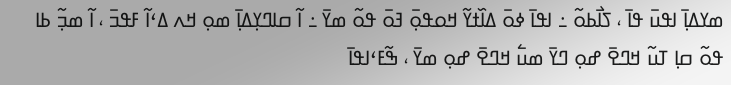ߘߌߡߊ߲߫ ߊߟߎ߫ ߟߊ߫ ، ߖߊ߯ߕߋ߬ ߸ ߊߟߊ߫ ߦߋ߫ ߡߊ߰ߙߌ߬ ߞߋߟߋ߲߫ ߔߋ߫ ߟߋ߬ ߘߌ߫ ߸ ߊ߬ ߛߊߣߌ߲ߡߊ߲߫ ߘߋ߲ ߞߍ ߡߵߊ߬ ߓߟߏ߫ ، ߊ߬ ߘߏ߲߬ ߕߊ ߟߋ߬ ߛߊ߲ ߠߎ߬ ߞߣߐ߫ ߝߋ߲ ߣߌ߫ ߘߎ߱ ߞߣߐ߫ ߝߋ߲ ߘߌ߫ ، ߒ߬ߓߵߊߟߊ߫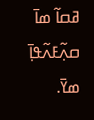ߥߛߊ߬ ߘߊ߫ ߛߍ߲߬ߓߍ߬ߟߊ߲߫ ߘߌ߫.